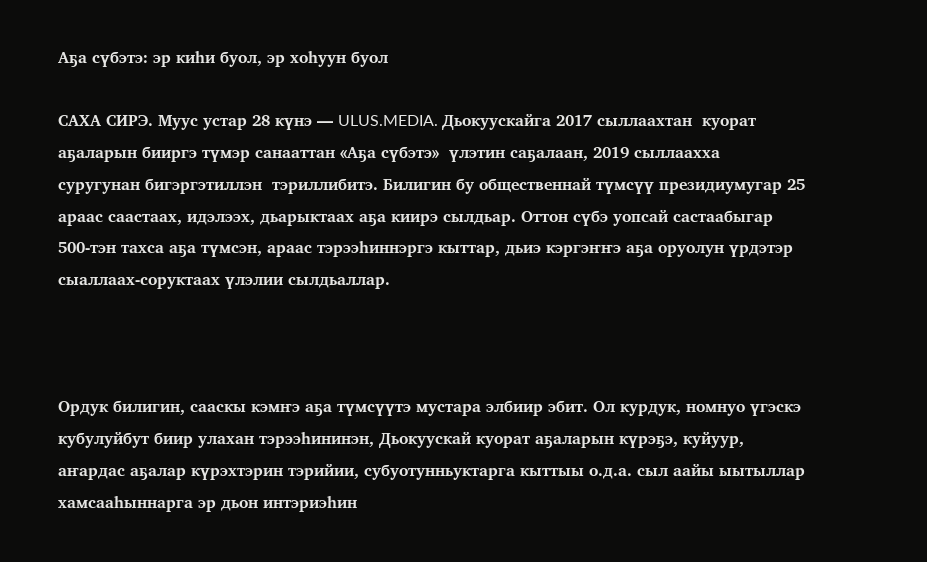Аҕа сүбэтэ: эр киһи буол, эр хоһуун буол

САХА СИРЭ. Муус устар 28 күнэ — ULUS.MEDIA. Дьокуускайга 2017 сыллаахтан  куорат аҕаларын бииргэ түмэр санааттан «Аҕа сүбэтэ»  үлэтин саҕалаан, 2019 сыллаахха  суругунан бигэргэтиллэн  тэриллибитэ. Билигин бу общественнай түмсүү президиумугар 25 араас саастаах, идэлээх, дьарыктаах аҕа киирэ сылдьар. Оттон сүбэ уопсай састаабыгар 500-тэн тахса аҕа түмсэн, араас тэрээһиннэргэ кыттар, дьиэ кэргэҥҥэ аҕа оруолун үрдэтэр сыаллаах-соруктаах үлэлии сылдьаллар.



Ордук билигин, сааскы кэмҥэ аҕа түмсүүтэ мустара элбиир эбит. Ол курдук, номнуо үгэскэ кубулуйбут биир улахан тэрээһининэн, Дьокуускай куорат аҕаларын күрэҕэ, куйуур, аҥардас аҕалар күрэхтэрин тэрийии, субуотунньуктарга кыттыы о.д.а. сыл аайы ыытыллар хамсааһыннарга эр дьон интэриэһин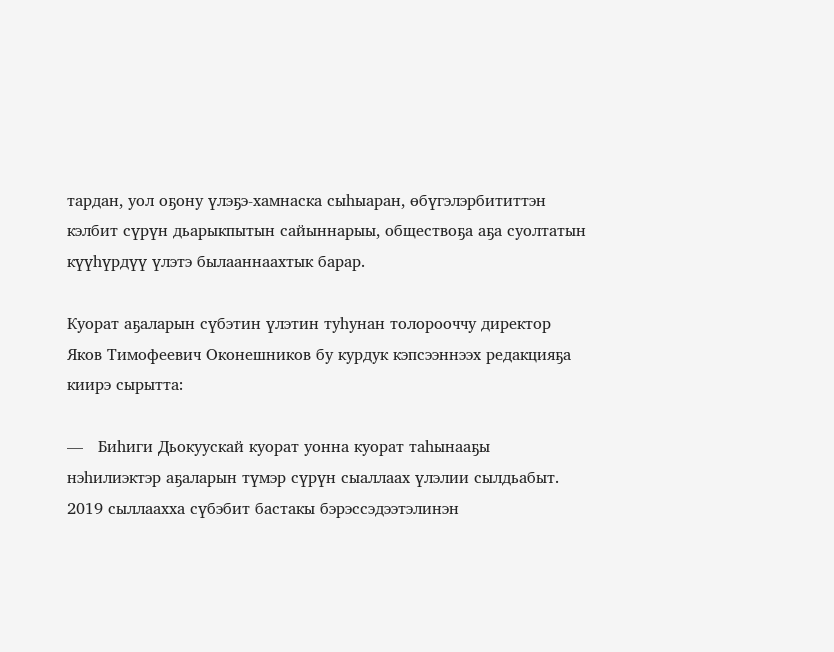тардан, уол оҕону үлэҕэ-хамнаска сыһыаран, өбүгэлэрбититтэн кэлбит сүрүн дьарыкпытын сайыннарыы, обществоҕа аҕа суолтатын күүһүрдүү үлэтэ былааннаахтык барар.

Куорат аҕаларын сүбэтин үлэтин туһунан толорооччу директор Яков Тимофеевич Оконешников бу курдук кэпсээннээх редакцияҕа  киирэ сырытта:

—   Биһиги Дьокуускай куорат уонна куорат таһынааҕы нэһилиэктэр аҕаларын түмэр сүрүн сыаллаах үлэлии сылдьабыт. 2019 сыллаахха сүбэбит бастакы бэрэссэдээтэлинэн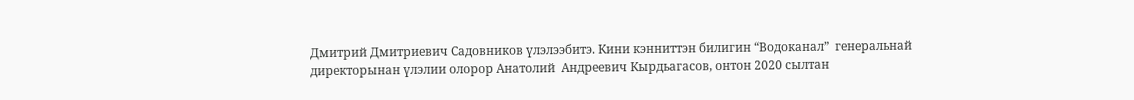Дмитрий Дмитриевич Садовников үлэлээбитэ. Кини кэнниттэн билигин “Водоканал”  генеральнай директорынан үлэлии олорор Анатолий  Андреевич Кырдьагасов, онтон 2020 сылтан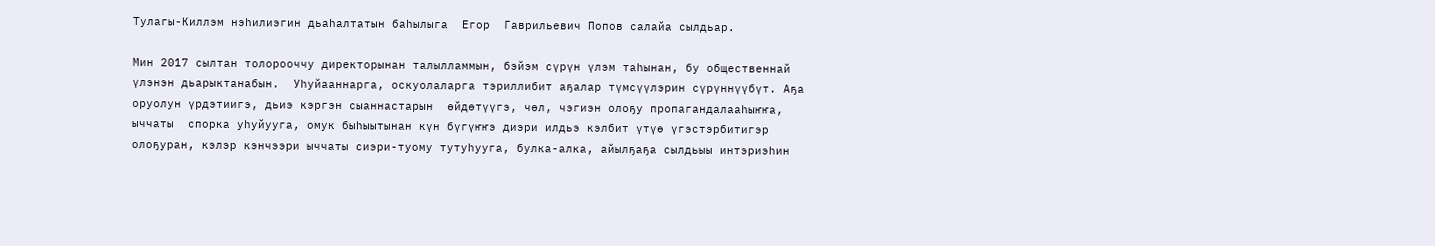Тулагы-Киллэм нэһилиэгин дьаһалтатын баһылыга  Егор  Гаврильевич Попов салайа сылдьар.

Мин 2017 сылтан толорооччу директорынан талылламмын, бэйэм сүрүн үлэм таһынан, бу общественнай үлэнэн дьарыктанабын.  Уһуйааннарга, оскуолаларга тэриллибит аҕалар түмсүүлэрин сүрүннүүбүт. Аҕа оруолун үрдэтиигэ, дьиэ кэргэн сыаннастарын  өйдөтүүгэ, чөл, чэгиэн олоҕу пропагандалааһыҥҥа, ыччаты  спорка уһуйууга, омук быһыытынан күн бүгүҥҥэ диэри илдьэ кэлбит үтүө үгэстэрбитигэр олоҕуран, кэлэр кэнчээри ыччаты сиэри-туому тутуһууга, булка-алка, айылҕаҕа сылдьыы интэриэһин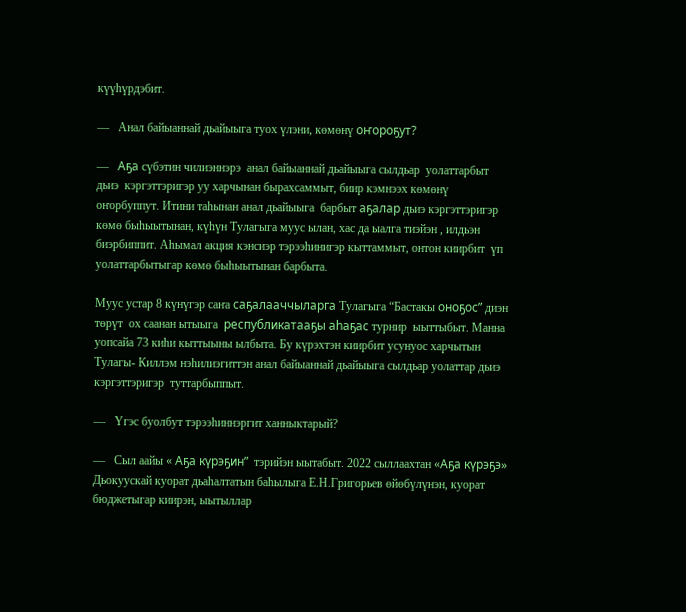күүһүрдэбит.

—   Анал байыаннай дьайыыга туох үлэни, көмөнү оҥороҕут?

—   Аҕа сүбэтин чилиэннэрэ  анал байыаннай дьайыыга сылдьар  уолаттарбыт дьиэ  кэргэттэригэр уу харчынан бырахсаммыт, биир кэмнээх көмөнү  оҥорбуппут. Итини таһынан анал дьайыыга  барбыт аҕалар дьиэ кэргэттэригэр көмө быһыытынан, күһүн Тулагыга муус ылан, хас да ыалга тиэйэн , илдьэн  биэрбиппит. Аһымал акция кэнсиэр тэрээһинигэр кыттаммыт, онтон киирбит  үп  уолаттарбытыгар көмө быһыытынан барбыта.

Муус устар 8 күнүгэр саҥа саҕалааччыларга Тулагыга “Бастакы оноҕос” диэн  төрүт  ох саанан ытыыга  республикатааҕы аһаҕас турнир  ыыттыбыт. Манна уопсайа 73 киһи кыттыыны ылбыта. Бу күрэхтэн киирбит усунуос харчытын   Тулагы- Киллэм нэһилиэгиттэн анал байыаннай дьайыыга сылдьар уолаттар дьиэ кэргэттэригэр  туттарбыппыт.

—   Үгэс буолбут тэрээһиннэргит ханныктарый?

—   Сыл аайы « Аҕа күрэҕин”  тэрийэн ыытабыт. 2022 сыллаахтан «Аҕа күрэҕэ» Дьокуускай куорат дьаһалтатын баһылыга Е.Н.Григорьев өйөбүлүнэн, куорат бюджетыгар киирэн, ыытыллар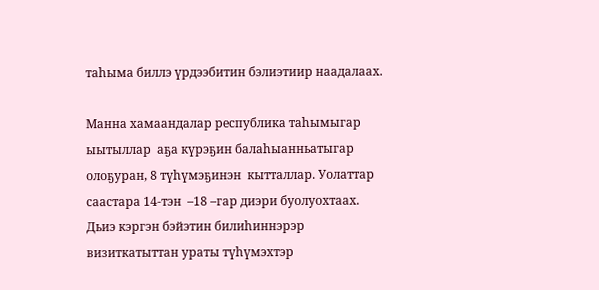таһыма биллэ үрдээбитин бэлиэтиир наадалаах.

Манна хамаандалар республика таһымыгар ыытыллар  аҕа күрэҕин балаһыанньатыгар олоҕуран, 8 түһүмэҕинэн  кытталлар. Уолаттар саастара 14-тэн  –18 –гар диэри буолуохтаах.  Дьиэ кэргэн бэйэтин билиһиннэрэр визиткатыттан ураты түһүмэхтэр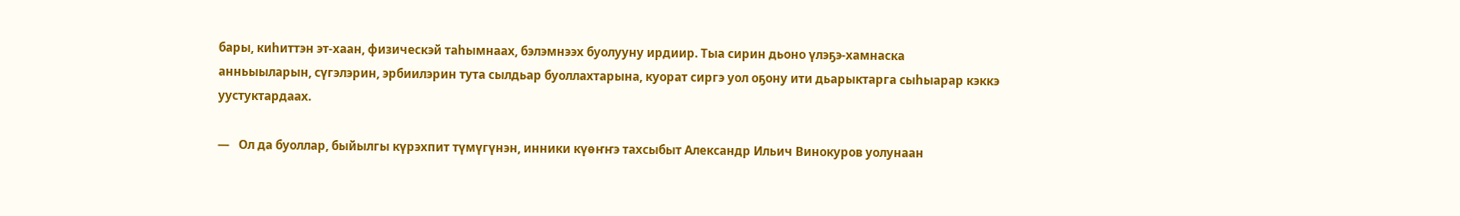бары, киһиттэн эт-хаан, физическэй таһымнаах, бэлэмнээх буолууну ирдиир. Тыа сирин дьоно үлэҕэ-хамнаска анньыыларын, сүгэлэрин, эрбиилэрин тута сылдьар буоллахтарына, куорат сиргэ уол оҕону ити дьарыктарга сыһыарар кэккэ уустуктардаах.

—   Ол да буоллар, быйылгы күрэхпит түмүгүнэн, инники күөҥҥэ тахсыбыт Александр Ильич Винокуров уолунаан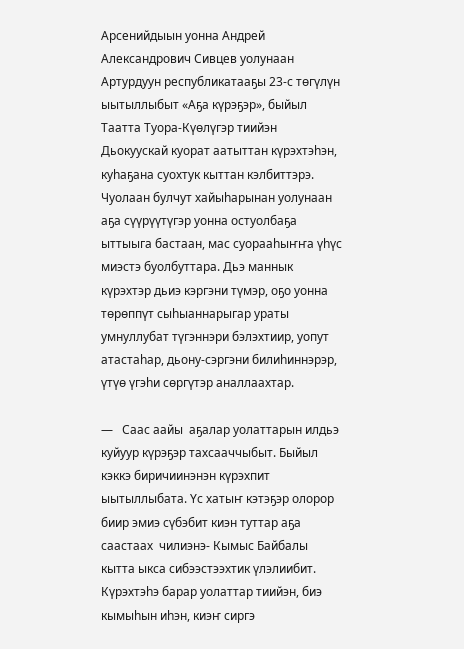Арсенийдыын уонна Андрей Александрович Сивцев уолунаан Артурдуун республикатааҕы 23-с төгүлүн ыытыллыбыт «Аҕа күрэҕэр», быйыл Таатта Туора-Күөлүгэр тиийэн Дьокуускай куорат аатыттан күрэхтэһэн, куһаҕана суохтук кыттан кэлбиттэрэ. Чуолаан булчут хайыһарынан уолунаан аҕа сүүрүүтүгэр уонна остуолбаҕа ыттыыга бастаан, мас суорааһыҥҥа үһүс миэстэ буолбуттара. Дьэ маннык күрэхтэр дьиэ кэргэни түмэр, оҕо уонна төрөппүт сыһыаннарыгар ураты умнуллубат түгэннэри бэлэхтиир, уопут атастаһар, дьону-сэргэни билиһиннэрэр, үтүө үгэһи сөргүтэр аналлаахтар.

—   Саас аайы  аҕалар уолаттарын илдьэ куйуур күрэҕэр тахсааччыбыт. Быйыл кэккэ биричиинэнэн күрэхпит ыытыллыбата. Үс хатыҥ кэтэҕэр олорор биир эмиэ сүбэбит киэн туттар аҕа саастаах  чилиэнэ- Кымыс Байбалы кытта ыкса сибээстээхтик үлэлиибит. Күрэхтэһэ барар уолаттар тиийэн, биэ кымыһын иһэн, киэҥ сиргэ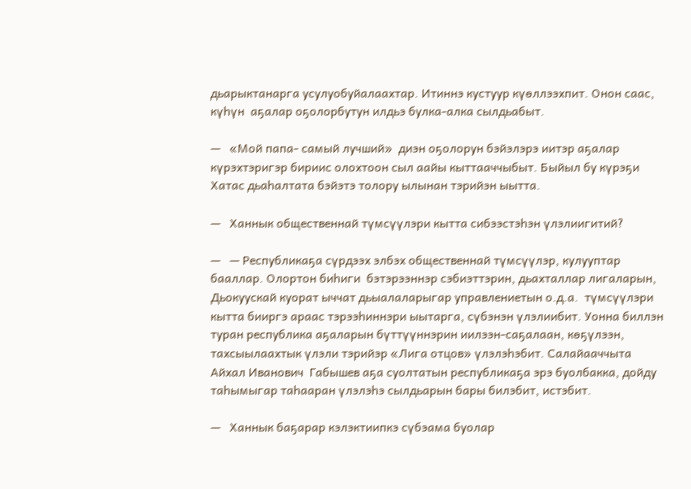дьарыктанарга усулуобуйалаахтар. Итиннэ кустуур күөллээхпит. Онон саас, күһүн  аҕалар оҕолорбутун илдьэ булка-алка сылдьабыт.

—   «Мой папа- самый лучший»  диэн оҕолорун бэйэлэрэ иитэр аҕалар күрэхтэригэр бириис олохтоон сыл аайы кыттааччыбыт. Быйыл бу күрэҕи Хатас дьаһалтата бэйэтэ толору ылынан тэрийэн ыытта.

—   Ханнык общественнай түмсүүлэри кытта сибээстэһэн үлэлиигитий?

—   — Республикаҕа сүрдээх элбэх общественнай түмсүүлэр, кулууптар бааллар. Олортон биһиги  бэтэрээннэр сэбиэттэрин, дьахталлар лигаларын, Дьокуускай куорат ыччат дьыалаларыгар управлениетын о.д.а.  түмсүүлэри кытта бииргэ араас тэрээһиннэри ыытарга, сүбэнэн үлэлиибит. Уонна биллэн туран республика аҕаларын бүттүүннэрин иилээн-саҕалаан, көҕүлээн, тахсыылаахтык үлэли тэрийэр «Лига отцов» үлэлэһэбит. Салайааччыта  Айхал Иванович  Габышев аҕа суолтатын республикаҕа эрэ буолбакка, дойду таһымыгар таһааран үлэлэһэ сылдьарын бары билэбит, истэбит.

—   Ханнык баҕарар кэлэктиипкэ сүбэама буолар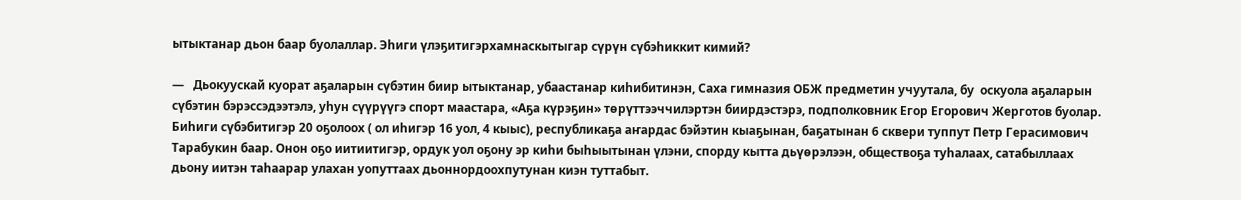ытыктанар дьон баар буолаллар. Эһиги үлэҕитигэрхамнаскытыгар сүрүн сүбэһиккит кимий?

—   Дьокуускай куорат аҕаларын сүбэтин биир ытыктанар, убаастанар киһибитинэн, Саха гимназия ОБЖ предметин учуутала, бу  оскуола аҕаларын сүбэтин бэрэссэдээтэлэ, уһун сүүрүүгэ спорт маастара, «Аҕа күрэҕин» төрүттээччилэртэн биирдэстэрэ, подполковник Егор Егорович Жерготов буолар. Биһиги сүбэбитигэр 20 оҕолоох ( ол иһигэр 16 уол, 4 кыыс), республикаҕа аҥардас бэйэтин кыаҕынан, баҕатынан 6 сквери туппут Петр Герасимович Тарабукин баар. Онон оҕо иитиитигэр, ордук уол оҕону эр киһи быһыытынан үлэни, спорду кытта дьүөрэлээн, обществоҕа туһалаах, сатабыллаах дьону иитэн таһаарар улахан уопуттаах дьоннордоохпутунан киэн туттабыт.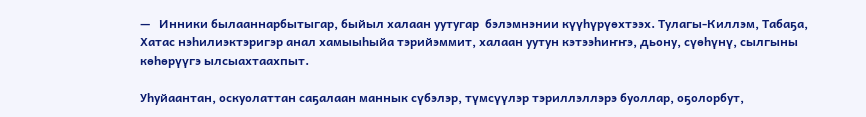—   Инники былааннарбытыгар, быйыл халаан уутугар  бэлэмнэнии күүһүрүөхтээх. Тулагы-Киллэм, Табаҕа, Хатас нэһилиэктэригэр анал хамыыһыйа тэрийэммит, халаан уутун кэтээһиҥҥэ, дьону, сүөһүнү, сылгыны көһөрүүгэ ылсыахтаахпыт.

Уһуйаантан, оскуолаттан саҕалаан маннык сүбэлэр, түмсүүлэр тэриллэллэрэ буоллар, оҕолорбут,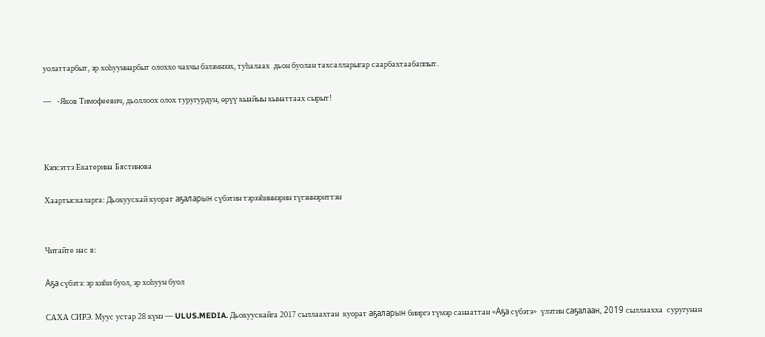уолаттарбыт, эр хоһууннарбыт олоххо чахчы бэлэмнээх, туһалаах  дьон буолан тахсалларыгар саарбахтаабаппыт.

—   -Яков Тимофеевич, дьоллоох олох туругурдун, өрүү кыайыы кынаттаах сырыт!



Кэпсэттэ Екатерина Бястинова

Хаартыскаларга: Дьокуускай куорат аҕаларын сүбэтин тэрээһиннэрин түгэннэриттэн


Читайте нас в:

Аҕа сүбэтэ: эр киһи буол, эр хоһуун буол

САХА СИРЭ. Муус устар 28 күнэ — ULUS.MEDIA. Дьокуускайга 2017 сыллаахтан  куорат аҕаларын бииргэ түмэр санааттан «Аҕа сүбэтэ»  үлэтин саҕалаан, 2019 сыллаахха  суругунан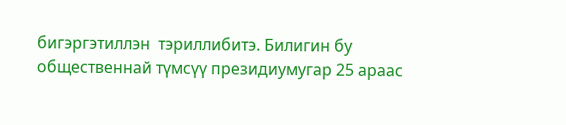бигэргэтиллэн  тэриллибитэ. Билигин бу общественнай түмсүү президиумугар 25 араас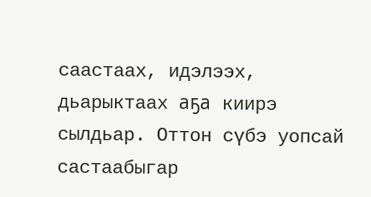саастаах, идэлээх, дьарыктаах аҕа киирэ сылдьар. Оттон сүбэ уопсай састаабыгар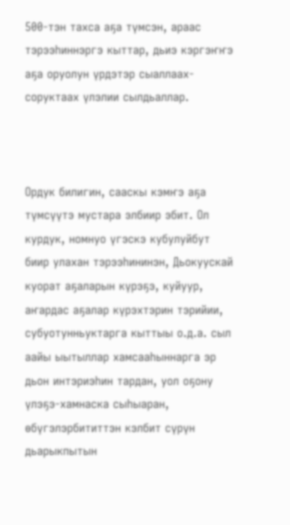500-тэн тахса аҕа түмсэн, араас тэрээһиннэргэ кыттар, дьиэ кэргэҥҥэ аҕа оруолун үрдэтэр сыаллаах-соруктаах үлэлии сылдьаллар.



Ордук билигин, сааскы кэмҥэ аҕа түмсүүтэ мустара элбиир эбит. Ол курдук, номнуо үгэскэ кубулуйбут биир улахан тэрээһининэн, Дьокуускай куорат аҕаларын күрэҕэ, куйуур, аҥардас аҕалар күрэхтэрин тэрийии, субуотунньуктарга кыттыы о.д.а. сыл аайы ыытыллар хамсааһыннарга эр дьон интэриэһин тардан, уол оҕону үлэҕэ-хамнаска сыһыаран, өбүгэлэрбититтэн кэлбит сүрүн дьарыкпытын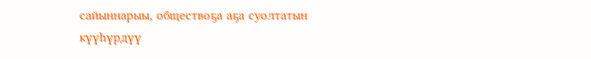сайыннарыы, обществоҕа аҕа суолтатын күүһүрдүү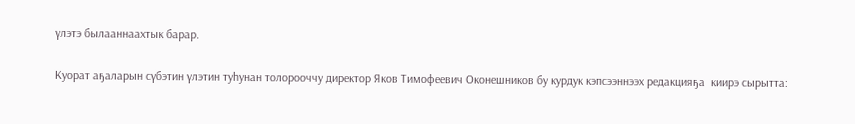үлэтэ былааннаахтык барар.

Куорат аҕаларын сүбэтин үлэтин туһунан толорооччу директор Яков Тимофеевич Оконешников бу курдук кэпсээннээх редакцияҕа  киирэ сырытта: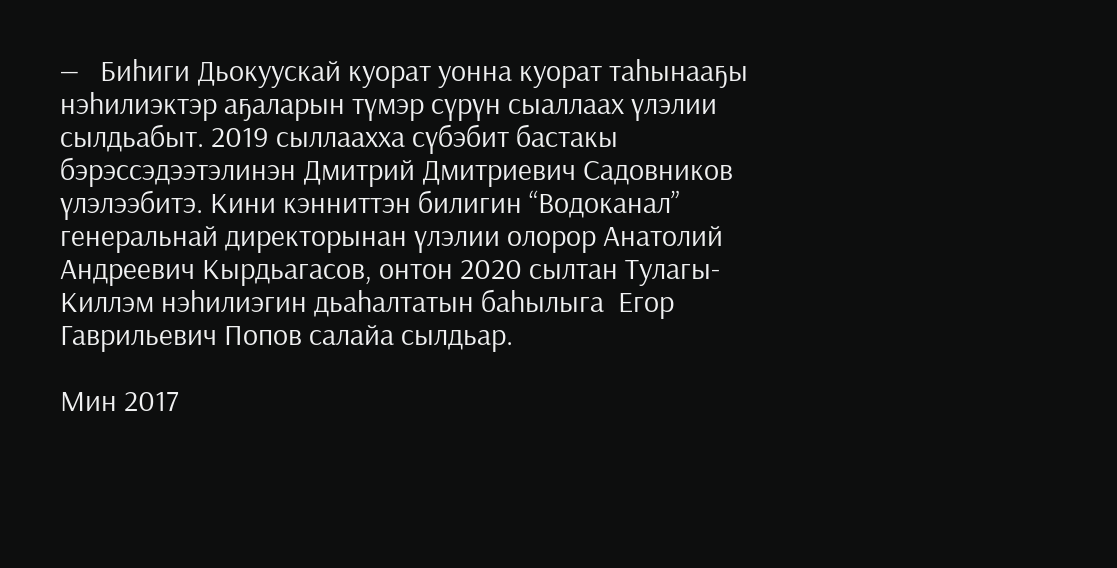—   Биһиги Дьокуускай куорат уонна куорат таһынааҕы нэһилиэктэр аҕаларын түмэр сүрүн сыаллаах үлэлии сылдьабыт. 2019 сыллаахха сүбэбит бастакы бэрэссэдээтэлинэн Дмитрий Дмитриевич Садовников үлэлээбитэ. Кини кэнниттэн билигин “Водоканал”  генеральнай директорынан үлэлии олорор Анатолий  Андреевич Кырдьагасов, онтон 2020 сылтан Тулагы-Киллэм нэһилиэгин дьаһалтатын баһылыга  Егор  Гаврильевич Попов салайа сылдьар.

Мин 2017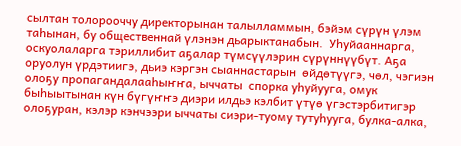сылтан толорооччу директорынан талылламмын, бэйэм сүрүн үлэм таһынан, бу общественнай үлэнэн дьарыктанабын.  Уһуйааннарга, оскуолаларга тэриллибит аҕалар түмсүүлэрин сүрүннүүбүт. Аҕа оруолун үрдэтиигэ, дьиэ кэргэн сыаннастарын  өйдөтүүгэ, чөл, чэгиэн олоҕу пропагандалааһыҥҥа, ыччаты  спорка уһуйууга, омук быһыытынан күн бүгүҥҥэ диэри илдьэ кэлбит үтүө үгэстэрбитигэр олоҕуран, кэлэр кэнчээри ыччаты сиэри-туому тутуһууга, булка-алка,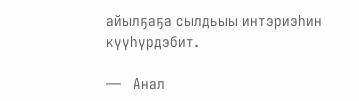айылҕаҕа сылдьыы интэриэһин күүһүрдэбит.

—   Анал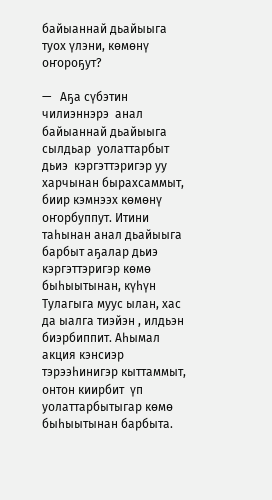байыаннай дьайыыга туох үлэни, көмөнү оҥороҕут?

—   Аҕа сүбэтин чилиэннэрэ  анал байыаннай дьайыыга сылдьар  уолаттарбыт дьиэ  кэргэттэригэр уу харчынан бырахсаммыт, биир кэмнээх көмөнү  оҥорбуппут. Итини таһынан анал дьайыыга  барбыт аҕалар дьиэ кэргэттэригэр көмө быһыытынан, күһүн Тулагыга муус ылан, хас да ыалга тиэйэн , илдьэн  биэрбиппит. Аһымал акция кэнсиэр тэрээһинигэр кыттаммыт, онтон киирбит  үп  уолаттарбытыгар көмө быһыытынан барбыта.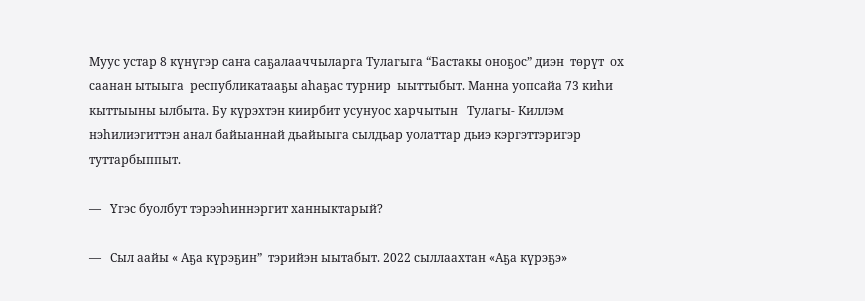Муус устар 8 күнүгэр саҥа саҕалааччыларга Тулагыга “Бастакы оноҕос” диэн  төрүт  ох саанан ытыыга  республикатааҕы аһаҕас турнир  ыыттыбыт. Манна уопсайа 73 киһи кыттыыны ылбыта. Бу күрэхтэн киирбит усунуос харчытын   Тулагы- Киллэм нэһилиэгиттэн анал байыаннай дьайыыга сылдьар уолаттар дьиэ кэргэттэригэр  туттарбыппыт.

—   Үгэс буолбут тэрээһиннэргит ханныктарый?

—   Сыл аайы « Аҕа күрэҕин”  тэрийэн ыытабыт. 2022 сыллаахтан «Аҕа күрэҕэ»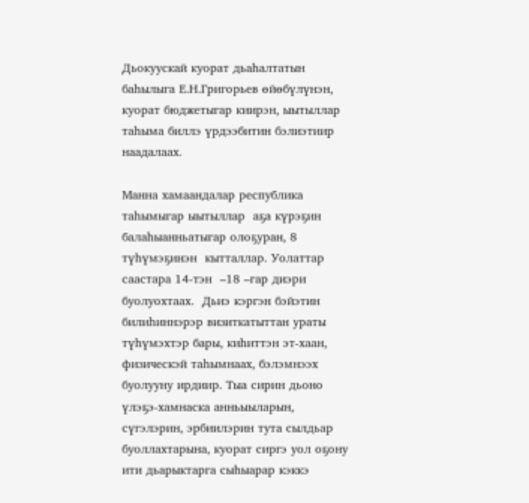Дьокуускай куорат дьаһалтатын баһылыга Е.Н.Григорьев өйөбүлүнэн, куорат бюджетыгар киирэн, ыытыллар таһыма биллэ үрдээбитин бэлиэтиир наадалаах.

Манна хамаандалар республика таһымыгар ыытыллар  аҕа күрэҕин балаһыанньатыгар олоҕуран, 8 түһүмэҕинэн  кытталлар. Уолаттар саастара 14-тэн  –18 –гар диэри буолуохтаах.  Дьиэ кэргэн бэйэтин билиһиннэрэр визиткатыттан ураты түһүмэхтэр бары, киһиттэн эт-хаан, физическэй таһымнаах, бэлэмнээх буолууну ирдиир. Тыа сирин дьоно үлэҕэ-хамнаска анньыыларын, сүгэлэрин, эрбиилэрин тута сылдьар буоллахтарына, куорат сиргэ уол оҕону ити дьарыктарга сыһыарар кэккэ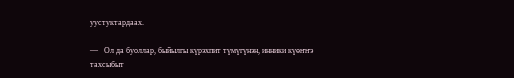уустуктардаах.

—   Ол да буоллар, быйылгы күрэхпит түмүгүнэн, инники күөҥҥэ тахсыбыт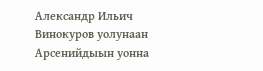Александр Ильич Винокуров уолунаан Арсенийдыын уонна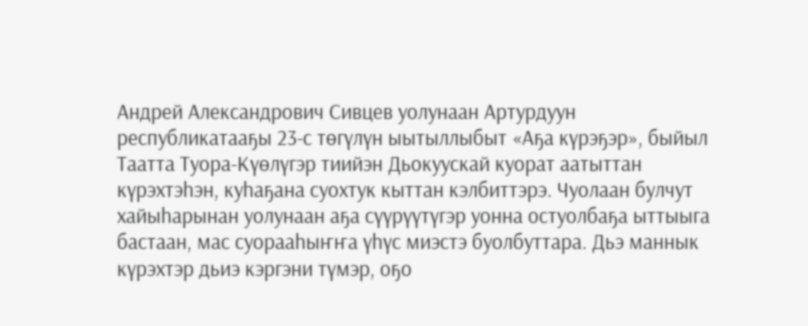Андрей Александрович Сивцев уолунаан Артурдуун республикатааҕы 23-с төгүлүн ыытыллыбыт «Аҕа күрэҕэр», быйыл Таатта Туора-Күөлүгэр тиийэн Дьокуускай куорат аатыттан күрэхтэһэн, куһаҕана суохтук кыттан кэлбиттэрэ. Чуолаан булчут хайыһарынан уолунаан аҕа сүүрүүтүгэр уонна остуолбаҕа ыттыыга бастаан, мас суорааһыҥҥа үһүс миэстэ буолбуттара. Дьэ маннык күрэхтэр дьиэ кэргэни түмэр, оҕо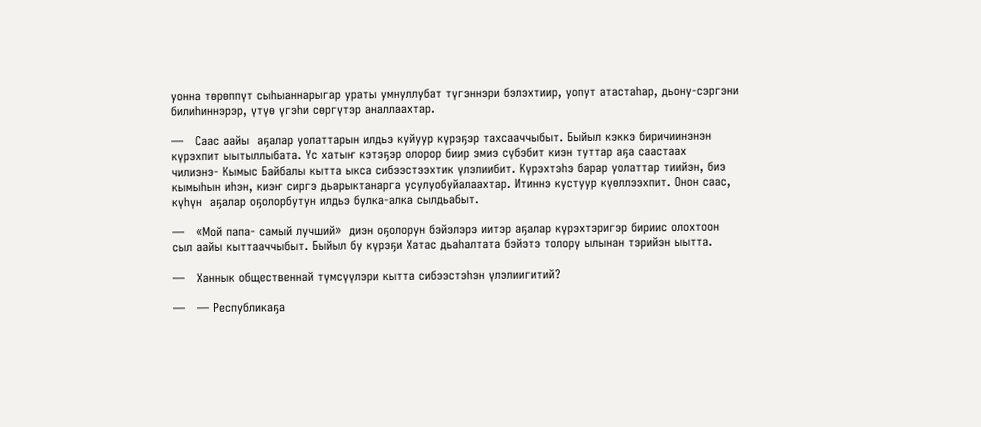уонна төрөппүт сыһыаннарыгар ураты умнуллубат түгэннэри бэлэхтиир, уопут атастаһар, дьону-сэргэни билиһиннэрэр, үтүө үгэһи сөргүтэр аналлаахтар.

—   Саас аайы  аҕалар уолаттарын илдьэ куйуур күрэҕэр тахсааччыбыт. Быйыл кэккэ биричиинэнэн күрэхпит ыытыллыбата. Үс хатыҥ кэтэҕэр олорор биир эмиэ сүбэбит киэн туттар аҕа саастаах  чилиэнэ- Кымыс Байбалы кытта ыкса сибээстээхтик үлэлиибит. Күрэхтэһэ барар уолаттар тиийэн, биэ кымыһын иһэн, киэҥ сиргэ дьарыктанарга усулуобуйалаахтар. Итиннэ кустуур күөллээхпит. Онон саас, күһүн  аҕалар оҕолорбутун илдьэ булка-алка сылдьабыт.

—   «Мой папа- самый лучший»  диэн оҕолорун бэйэлэрэ иитэр аҕалар күрэхтэригэр бириис олохтоон сыл аайы кыттааччыбыт. Быйыл бу күрэҕи Хатас дьаһалтата бэйэтэ толору ылынан тэрийэн ыытта.

—   Ханнык общественнай түмсүүлэри кытта сибээстэһэн үлэлиигитий?

—   — Республикаҕа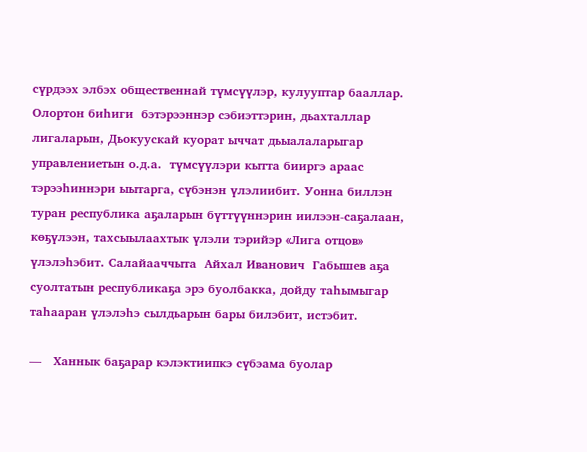сүрдээх элбэх общественнай түмсүүлэр, кулууптар бааллар. Олортон биһиги  бэтэрээннэр сэбиэттэрин, дьахталлар лигаларын, Дьокуускай куорат ыччат дьыалаларыгар управлениетын о.д.а.  түмсүүлэри кытта бииргэ араас тэрээһиннэри ыытарга, сүбэнэн үлэлиибит. Уонна биллэн туран республика аҕаларын бүттүүннэрин иилээн-саҕалаан, көҕүлээн, тахсыылаахтык үлэли тэрийэр «Лига отцов» үлэлэһэбит. Салайааччыта  Айхал Иванович  Габышев аҕа суолтатын республикаҕа эрэ буолбакка, дойду таһымыгар таһааран үлэлэһэ сылдьарын бары билэбит, истэбит.

—   Ханнык баҕарар кэлэктиипкэ сүбэама буолар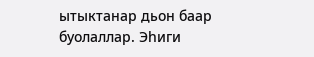ытыктанар дьон баар буолаллар. Эһиги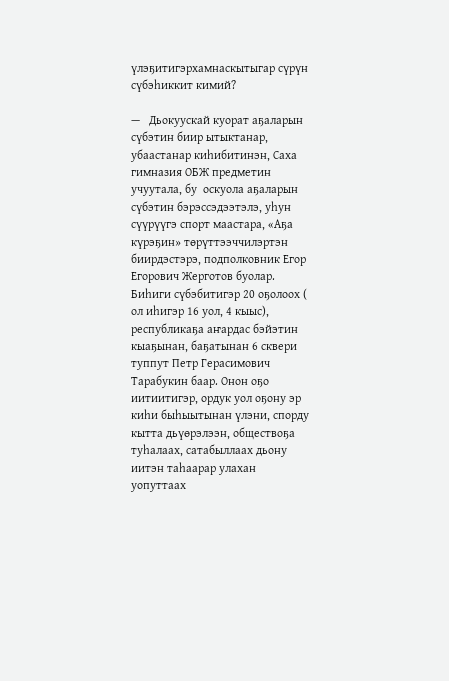үлэҕитигэрхамнаскытыгар сүрүн сүбэһиккит кимий?

—   Дьокуускай куорат аҕаларын сүбэтин биир ытыктанар, убаастанар киһибитинэн, Саха гимназия ОБЖ предметин учуутала, бу  оскуола аҕаларын сүбэтин бэрэссэдээтэлэ, уһун сүүрүүгэ спорт маастара, «Аҕа күрэҕин» төрүттээччилэртэн биирдэстэрэ, подполковник Егор Егорович Жерготов буолар. Биһиги сүбэбитигэр 20 оҕолоох ( ол иһигэр 16 уол, 4 кыыс), республикаҕа аҥардас бэйэтин кыаҕынан, баҕатынан 6 сквери туппут Петр Герасимович Тарабукин баар. Онон оҕо иитиитигэр, ордук уол оҕону эр киһи быһыытынан үлэни, спорду кытта дьүөрэлээн, обществоҕа туһалаах, сатабыллаах дьону иитэн таһаарар улахан уопуттаах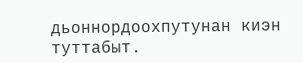дьоннордоохпутунан киэн туттабыт.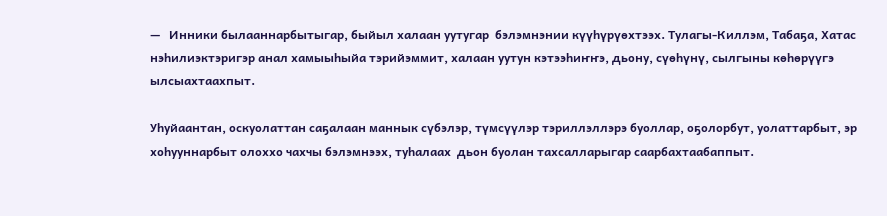—   Инники былааннарбытыгар, быйыл халаан уутугар  бэлэмнэнии күүһүрүөхтээх. Тулагы-Киллэм, Табаҕа, Хатас нэһилиэктэригэр анал хамыыһыйа тэрийэммит, халаан уутун кэтээһиҥҥэ, дьону, сүөһүнү, сылгыны көһөрүүгэ ылсыахтаахпыт.

Уһуйаантан, оскуолаттан саҕалаан маннык сүбэлэр, түмсүүлэр тэриллэллэрэ буоллар, оҕолорбут, уолаттарбыт, эр хоһууннарбыт олоххо чахчы бэлэмнээх, туһалаах  дьон буолан тахсалларыгар саарбахтаабаппыт.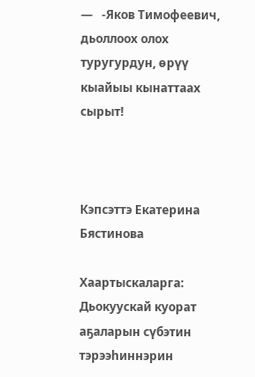—   -Яков Тимофеевич, дьоллоох олох туругурдун, өрүү кыайыы кынаттаах сырыт!



Кэпсэттэ Екатерина Бястинова

Хаартыскаларга: Дьокуускай куорат аҕаларын сүбэтин тэрээһиннэрин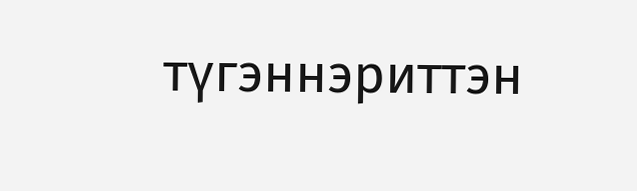түгэннэриттэн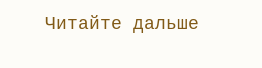Читайте дальше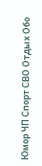Юмор ЧП Спорт СВО Отдых Обо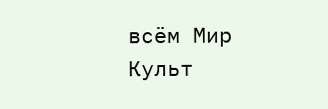всём Мир Культ